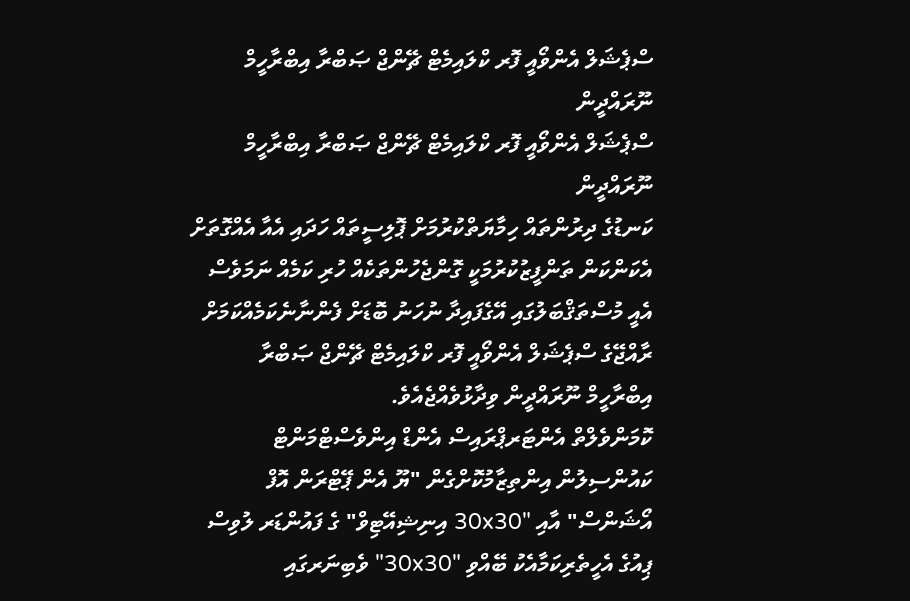ސްޕެޝަލް އެންވޯއީ ފޮރ ކްލައިމެޓް ޗޭންޖް ޞަބްރާ އިބްރާހީމް ނޫރައްދީން
ސްޕެޝަލް އެންވޯއީ ފޮރ ކްލައިމެޓް ޗޭންޖް ޞަބްރާ އިބްރާހީމް ނޫރައްދީން
ކަނޑުގެ ދިރުންތައް ހިމާޔަތްކުރުމަށް ޕޮލިސީތައް ހަދައި އެއާ އެއްގޮތަށް އެކަންކަން ތަންފީޒުކުރުމަކީ ގޮންޖެހުންތަކެއް ހުރި ކަމެއް ނަމަވެސް އެއީ މުސްތަޤްބަލުގައި އޭގެފައިދާ ނުހަނު ބޮޑަށް ފެންނާނެކަމެއްކަމަށް ރާއްޖޭގެ ސްޕެޝަލް އެންވޯއީ ފޮރ ކްލައިމެޓް ޗޭންޖް ޞަބްރާ އިބްރާހީމް ނޫރައްދީން ވިދާޅުވެއްޖެއެވެ.
ކޮމަންވެލްތް އެންޓަރޕްރައިސް އެންޑް އިންވެސްޓްމަންޓް ކައުންސިލުން އިންތިޒާމުކޮށްގެން "ޔޫ އެން ޕޭޓްރަން އޮފް އޯޝަންސް" އާއި "30x30 އިނިޝިއޭޓިވް" ގެ ފައުންޑަރ ލުވިސް ޕިއުގެ އެހީތެރިކަމާއެކު ބޭއްވި "30x30" ވެބިނަރގައި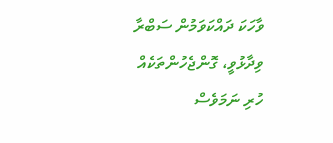ވާހަކަ ދައްކަވަމުން ސަބްރާ ވިދާޅުވީ، ގޮންޖެހުންތަކެއް ހުރި ނަމަވެސް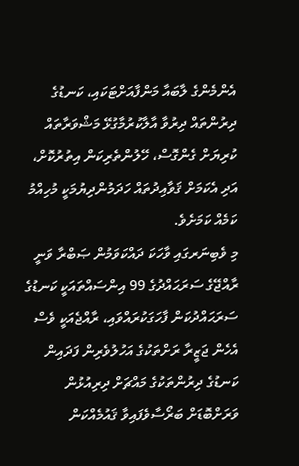އެންމެންގެ ލާބައާ މަންފާއަށްޓަކައި، ކަނޑުގެ ދިރުންތައް ދިރުވާ އާލާކުރުމާގުޅޭ މަޝްވަރާތައް ކުރިޔަށް ގެންގޮސް، ހޭލުންތެރިކަން އިތުރުކޮށް، އަދި އެކަމަށް ޤަވާއިދުތައް ހަދަމުންދިޔުމަކީ މުހިއްމު ކަމެއް ކަމަށެވެ.
މި ވެބިނަރގައި ވާހަކަ ދައްކަވަމުން ޞަބްރާ ވަނީ ރާއްޖޭގެ ސަރަޙައްދުގެ 99 އިންސައްތައަކީ ކަނޑުގެ ސަރަޙައްދުކަން ފާހަގަކުރައްވައި، ރާއްޖެއަކީ ވެސް އެހެން ޖަޒީރާ ރަށްތަކުގެ އަހުލުވެރިން ފަދައިން ކަނޑުގެ ދިރުންތަކުގެ މައްޗަށް ދިރިއުޅުން ވަރަށްބޮޑަށް ބަރޯސާވެފައިވާ ޤައުމެއްކަން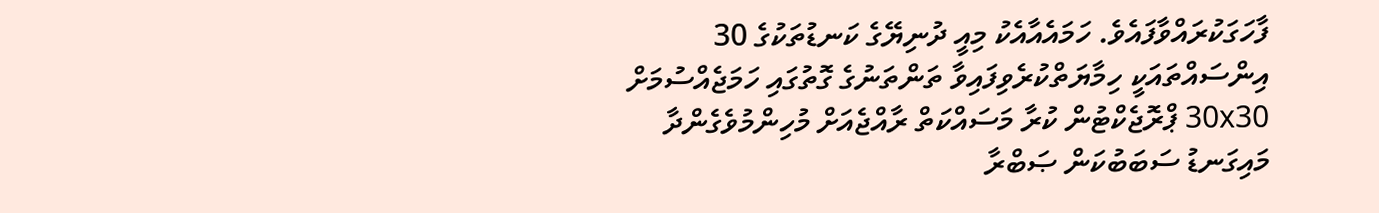ފާހަގަކުރައްވާފައެވެ. ހަމައެއާއެކު މިއީ ދުނިޔޭގެ ކަނޑުތަކުގެ 30 އިންސައްތައަކީ ހިމާޔަތްކުރެވިފައިވާ ތަންތަނުގެ ގޮތުގައި ހަމަޖެއްސުމަށް 30x30 ޕްރޮޖެކްޓުން ކުރާ މަސައްކަތް ރާއްޖެއަށް މުހިންމުވެގެންދާ މައިގަނޑު ސަބަބުކަން ޞަބްރާ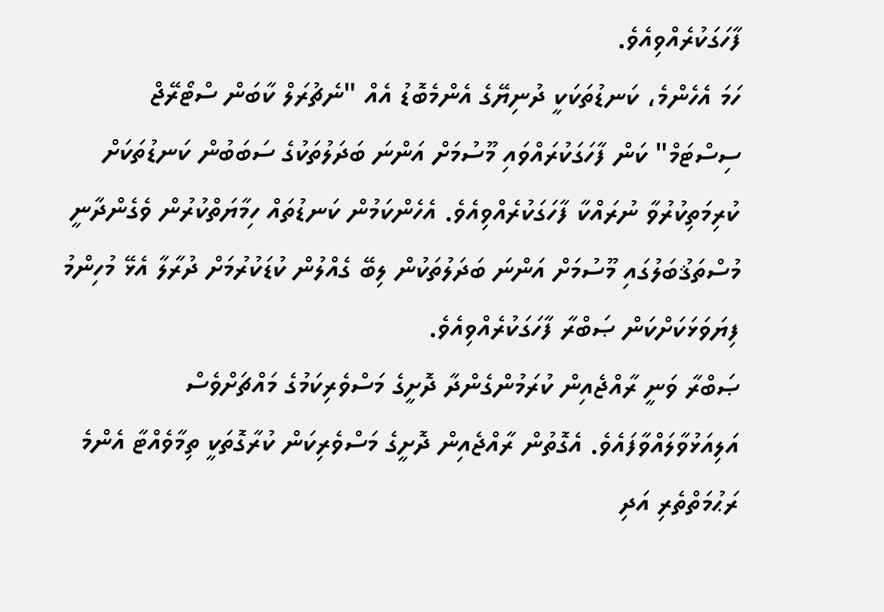ފާހަގަކުރެއްވިއެވެ.
ހަމަ އެހެންމެ، ކަނޑުތަކަކީ ދުނިޔޭގެ އެންމެބޮޑު އެއް "ނެޗުރަލް ކާބަން ސްޓޯރޭޖް ސިސްޓަމް" ކަން ފާހަގަކުރައްވައި މޫސުމަށް އަންނަ ބަދަލުތަކުގެ ސަބަބުން ކަނޑުތަކަށް ކުރިމަތިކުރުވާ ނުރައްކާ ފާހަގަކުރެއްވިއެވެ. އެހެންކަމުން ކަނޑުތައް ހިމާޔަތްކުރުން ވެގެންދާނީ މުސްތަޤުބަލުގައި މޫސުމަށް އަންނަ ބަދަލުތަކުން ލިބޭ ގެއްލުން ކުޑަކުރުމަށް ދުރާލާ އެޅޭ މުހިންމު ފިޔަވަޅަކަށްކަން ޞަބްރާ ފާހަގަކުރެއްވިއެވެ.
ޞަބްރާ ވަނީ ރާއްޖެއިން ކުރަމުންގެންދާ ދޮށީގެ މަސްވެރިކަމުގެ މައްޗަށްވެސް އަލިއަޅުވާލައްވާފައެވެ. އެގޮތުން ރާއްޖެއިން ދޮށީގެ މަސްވެރިކަން ކުރާގޮތަކީ ތިމާވެއްޓާ އެންމެ ރަޙުމަތްތެރި އަދި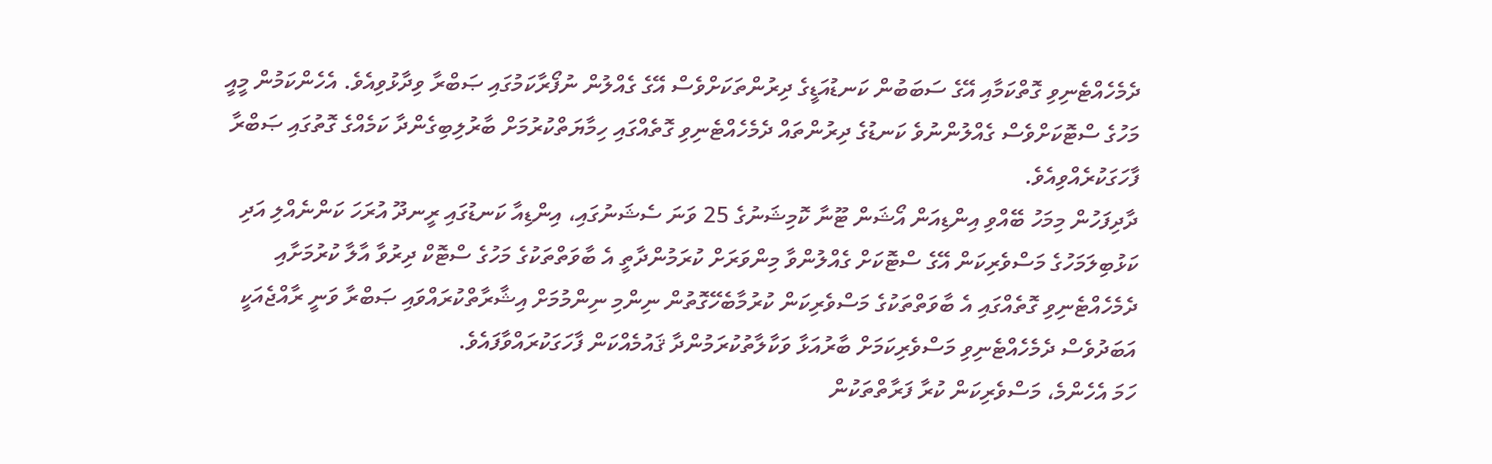ދެމެހެއްޓެނިވި ގޮތްކަމާއި އޭގެ ސަބަބުން ކަނޑުއަޑީގެ ދިރުންތަކަށްވެސް އޭގެ ގެއްލުން ނުފޯރާކަމުގައި ޞަބްރާ ވިދާޅުވިއެވެ. އެހެންކަމުން މީއީ މަހުގެ ސްޓޮކަށްވެސް ގެއްލުންނުވެ ކަނޑުގެ ދިރުންތައް ދެމެހެއްޓެނިވި ގޮތެއްގައި ހިމާޔަތްކުރުމަށް ބާރުލިބިގެންދާ ކަމެއްގެ ގޮތުގައި ޞަބްރާ ފާހަގަކުރެއްވިއެވެ.
ދާދިފަހުން މިމަހު ބޭއްވި އިންޑިއަން އޯޝަން ޓޫނާ ކޮމިޝަނުގެ 25 ވަނަ ސެޝަނުގައި، އިންޑިއާ ކަނޑުގައި ރީނދޫ އުރަހަ ކަންނެއްލި އަދި ކަޅުބިލަމަހުގެ މަސްވެރިކަން އޭގެ ސްޓޮކަށް ގެއްލުންވާ މިންވަރަށް ކުރަމުންދާތީ އެ ބާވަތްތަކުގެ މަހުގެ ސްޓޮކް ދިރުވާ އާލާ ކުރުމަށާއި ދެމެހެއްޓެނިވި ގޮތެއްގައި އެ ބާވަތްތަކުގެ މަސްވެރިކަން ކުރުމާބެހޭގޮތުން ނިންމި ނިންމުމަށް އިޝާރާތްކުރައްވައި ޞަބްރާ ވަނީ ރާއްޖެއަކީ އަބަދުވެސް ދެމެހެއްޓެނިވި މަސްވެރިކަމަށް ބާރުއަޅާ ވަކާލާތުކުރަމުންދާ ޤައުމެއްކަން ފާހަގަކުރައްވާފައެވެ.
ހަމަ އެހެންމެ، މަސްވެރިކަން ކުރާ ފަރާތްތަކުން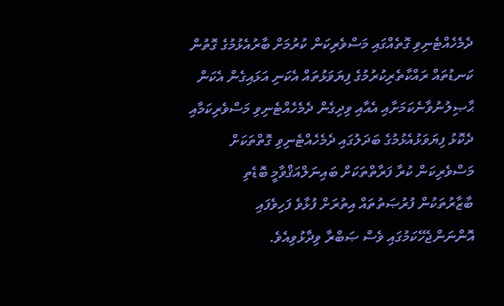ދެމެހެއްޓެނިވި ގޮތެއްގައި މަސްވެރިކަން ކުރުމަށް ބާރުއެޅުމުގެ ގޮތުން ކަނޑުތައް ރައްކާތެރިކުރުމުގެ ފިޔަވަޅުތައް އެކަނި އަޅައިގެން އެކަން ޙާޞިލުނުވާނެކަމަށާއި އެއާއި ވިދިގެން ދެމެހެއްޓެނިވި މަސްވެރިކަމާއި ދެކޮޅު ފިޔަވަޅުއެޅުމުގެ ބަދަލުގައި ދެމެހެއްޓެނިވި ގޮތްތަކަށް މަސްވެރިކަން ކުރާ ފަރާތްތަކަށް ބައިނަލްއަޤްވާމީ ބޮޑެތި ބާޒާރުތަކުން ފުރުޞަތުތައް އިތުރަށް ފުޅާވެ ފަހިވެފައި އޮންނަންޖެހޭކަމުގައި ވެސް ޞަބްރާ ވިދާޅުވިއެވެ.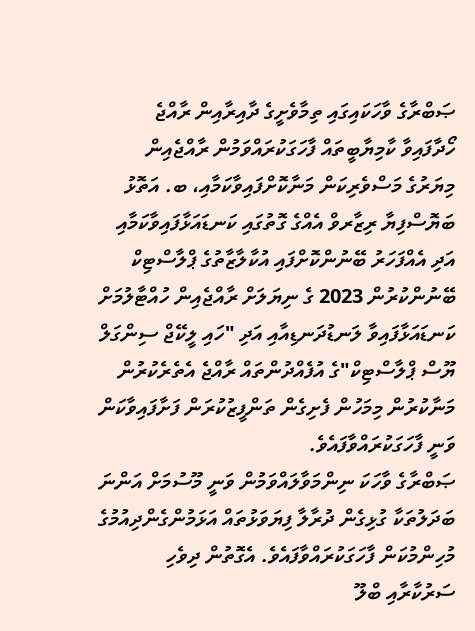ޞަބްރާގެ ވާހަކައިގައި ތިމާވެށީގެ ދާއިރާއިން ރާއްޖެ ހޯދާފައިވާ ކާމިޔާބީތައް ފާހަގަކުރައްވަމުން ރާއްޖެއިން މިޔަރުގެ މަސްވެރިކަން މަނާކޮށްފައިވާކަމާއި، ބ. އަތޮޅު ބަޔޮސްފިޔާ ރިޒާރވް އެއްގެ ގޮތުގައި ކަނޑައަޅާފައިވާކަމާއި އަދި އެއްފަހަރު ބޭނުންކޮށްފައި އުކާލާޒާތުގެ ޕްލާސްޓިކް ބޭނުންކުރުން 2023 ގެ ނިޔަލަށް ރާއްޖެއިން ހުއްޓާލުމަށް ކަނޑައަޅާފައިވާ ލަނޑުދަނޑިއާއި އަދި "ހައި ލީކޭޖް ސިންގަލް ޔޫސް ޕްލާސްޓިކް"ގެ އުފެއްދުންތައް ރާއްޖެ އެތެރެކުރުން މަނާކުރުން މިމަހުން ފެށިގެން ތަންފީޒުކުރަން ފަށާފައިވާކަން ވަނީ ފާހަގަކުރައްވާފައެވެ.
ޞަބްރާގެ ވާހަކަ ނިންމަވާލައްވަމުން ވަނީ މޫސުމަށް އަންނަ ބަދަލުތަކާ ގުޅިގެން ދުރާލާ ފިޔަވަޅުތައް އަޅަމުންގެންދިއުމުގެ މުހިންމުކަން ފާހަގަކުރައްވާފައެވެ. އެގޮތުން ދިވެހި ސަރުކާރާއި ބްލޫ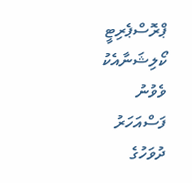ޕްރޮސްޕެރިޓީ ކޯލިޝަނާއެކު ވެވުނު ފަސްއަހަރު ދުވަހުގެ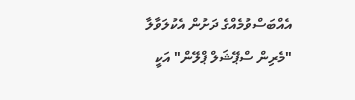އެއްބަސްވުމެއްގެ ދަށުން އެކުލަވާލާ "މެރިން ސްޕޭޝަލް ޕްލޭން" އަކީ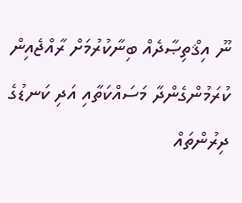ނޫ އިޤްތިޞާދެއް ބިނާކުރުމަށް ރާއްޖެއިން ކުރަމުންގެންދާ މަސައްކަތާއި އަދި ކަނޑުގެ ދިރުންތައް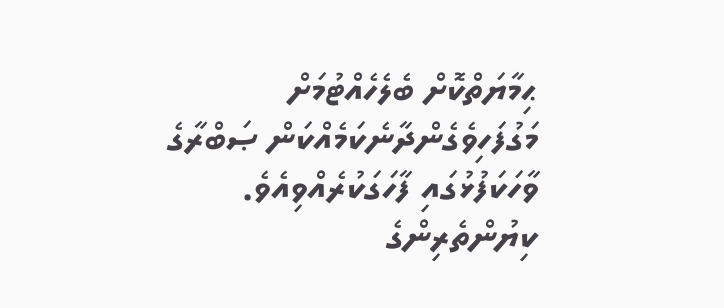ޙިމާޔަތްކޮށް ބެލެހެއްޓުމަށް މަގުފަހިވެގެންދާނެކަމެއްކަން ޞަބްރާގެ ވާހަކަފުޅުގައި ފާހަގަކުރެއްވިއެވެ.
ކިޔުންތެރިންގެ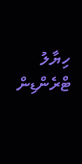ހިޔާލު
ޓްރެންޑިން